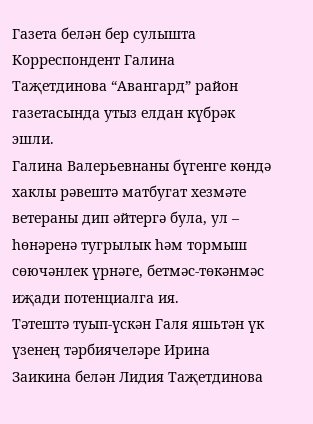Газета белән бер сулышта
Корреспондент Галина Таҗетдинова “Авангард” район газетасында утыз елдан күбрәк эшли.
Галина Валерьевнаны бүгенге көндә хаклы рәвештә матбугат хезмәте ветераны дип әйтергә була, ул – һөнәренә тугрылык һәм тормыш сөючәнлек үрнәге, бетмәс-төкәнмәс иҗади потенциалга ия.
Тәтештә туып-үскән Галя яшьтән үк үзенең тәрбиячеләре Ирина Заикина белән Лидия Таҗетдинова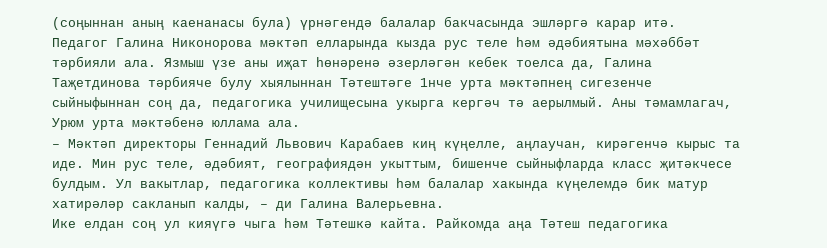(соңыннан аның каенанасы була) үрнәгендә балалар бакчасында эшләргә карар итә.
Педагог Галина Никонорова мәктәп елларында кызда рус теле һәм әдәбиятына мәхәббәт тәрбияли ала. Язмыш үзе аны иҗат һөнәренә әзерләгән кебек тоелса да, Галина Таҗетдинова тәрбияче булу хыялыннан Тәтештәге 1нче урта мәктәпнең сигезенче сыйныфыннан соң да, педагогика училищесына укырга кергәч тә аерылмый. Аны тәмамлагач, Урюм урта мәктәбенә юллама ала.
– Мәктәп директоры Геннадий Львович Карабаев киң күңелле, аңлаучан, кирәгенчә кырыс та иде. Мин рус теле, әдәбият, географиядән укыттым, бишенче сыйныфларда класс җитәкчесе булдым. Ул вакытлар, педагогика коллективы һәм балалар хакында күңелемдә бик матур хатирәләр сакланып калды, – ди Галина Валерьевна.
Ике елдан соң ул кияүгә чыга һәм Тәтешкә кайта. Райкомда аңа Тәтеш педагогика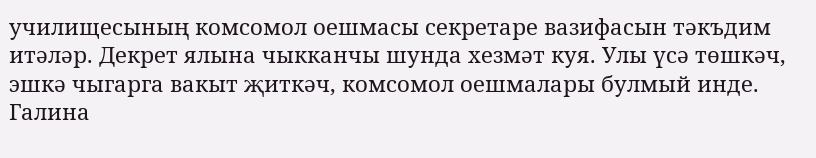училищесының комсомол оешмасы секретаре вазифасын тәкъдим итәләр. Декрет ялына чыкканчы шунда хезмәт куя. Улы үсә төшкәч, эшкә чыгарга вакыт җиткәч, комсомол оешмалары булмый инде.
Галина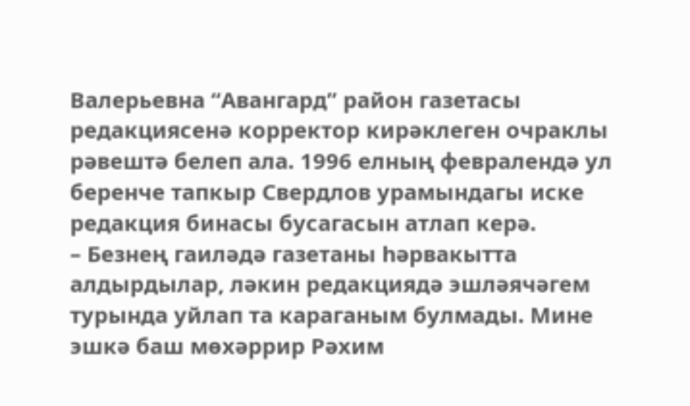Валерьевна “Авангард” район газетасы редакциясенә корректор кирәклеген очраклы рәвештә белеп ала. 1996 елның февралендә ул беренче тапкыр Свердлов урамындагы иске редакция бинасы бусагасын атлап керә.
– Безнең гаиләдә газетаны һәрвакытта алдырдылар, ләкин редакциядә эшләячәгем турында уйлап та караганым булмады. Мине эшкә баш мөхәррир Рәхим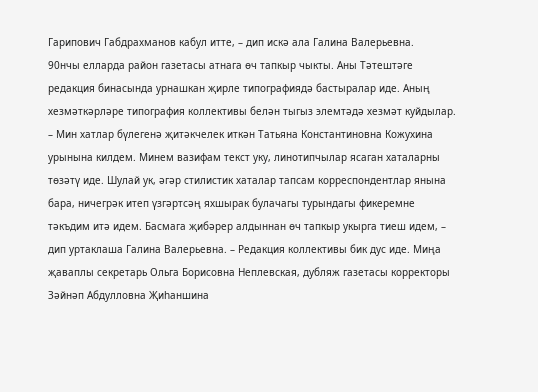Гарипович Габдрахманов кабул итте, – дип искә ала Галина Валерьевна.
90нчы елларда район газетасы атнага өч тапкыр чыкты. Аны Тәтештәге редакция бинасында урнашкан җирле типографиядә бастыралар иде. Аның хезмәткәрләре типография коллективы белән тыгыз элемтәдә хезмәт куйдылар.
– Мин хатлар бүлегенә җитәкчелек иткән Татьяна Константиновна Кожухина урынына килдем. Минем вазифам текст уку, линотипчылар ясаган хаталарны төзәтү иде. Шулай ук, әгәр стилистик хаталар тапсам корреспондентлар янына бара, ничегрәк итеп үзгәртсәң яхшырак булачагы турындагы фикеремне тәкъдим итә идем. Басмага җибәрер алдыннан өч тапкыр укырга тиеш идем, – дип уртаклаша Галина Валерьевна. – Редакция коллективы бик дус иде. Миңа җаваплы секретарь Ольга Борисовна Неплевская, дубляж газетасы корректоры Зәйнәп Абдулловна Җиһаншина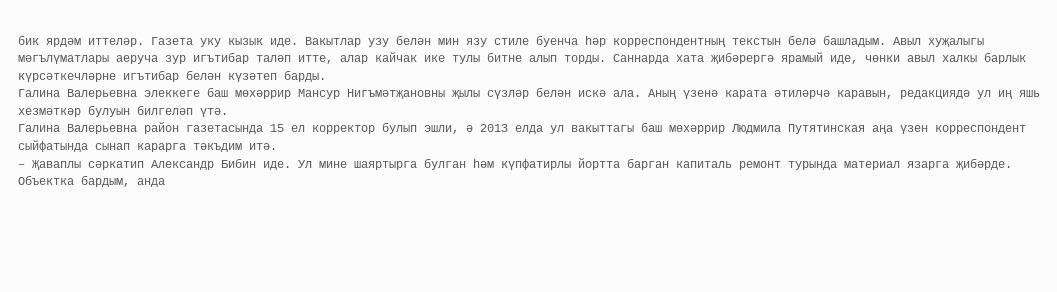бик ярдәм иттеләр. Газета уку кызык иде. Вакытлар узу белән мин язу стиле буенча һәр корреспондентның текстын белә башладым. Авыл хуҗалыгы мәгълүматлары аеруча зур игътибар таләп итте, алар кайчак ике тулы битне алып торды. Саннарда хата җибәрергә ярамый иде, чөнки авыл халкы барлык күрсәткечләрне игътибар белән күзәтеп барды.
Галина Валерьевна элеккеге баш мөхәррир Мансур Нигъмәтҗановны җылы сүзләр белән искә ала. Аның үзенә карата әтиләрчә каравын, редакциядә ул иң яшь хезмәткәр булуын билгеләп үтә.
Галина Валерьевна район газетасында 15 ел корректор булып эшли, ә 2013 елда ул вакыттагы баш мөхәррир Людмила Путятинская аңа үзен корреспондент сыйфатында сынап карарга тәкъдим итә.
– Җаваплы сәркатип Александр Бибин иде. Ул мине шаяртырга булган һәм күпфатирлы йортта барган капиталь ремонт турында материал язарга җибәрде. Объектка бардым, анда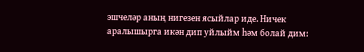эшчеләр аның нигезен ясыйлар иде. Ничек аралышырга икән дип уйлыйм һәм болай дим: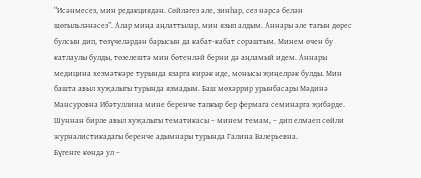“Исәнмесез, мин редакциядән. Сөйләгез әле, зинһар, сез нәрсә белән шөгыльләнәсез”. Алар миңа аңлаттылар, мин язып алдым. Аннары әле тагын дөрес булсын дип, төзүчеләрдән барысын да кабат-кабат сораштым. Минем өчен бу катлаулы булды, төзелештә мин бөтенләй берни дә аңламый идем. Аннары медицина хезмәткәре турында язарга кирәк иде, монысы җиңелрәк булды. Мин башта авыл хуҗалыгы турында язмадым. Баш мөхәррир урынбасары Мәдинә Мансуровна Ибәтуллина мине беренче тапкыр бер фермага семинарга җибәрде. Шуннан бирле авыл хуҗалыгы тематикасы – минем темам, – дип елмаеп сөйли журналистикадагы беренче адымнары турында Галина Валерьевна.
Бүгенге көндә ул –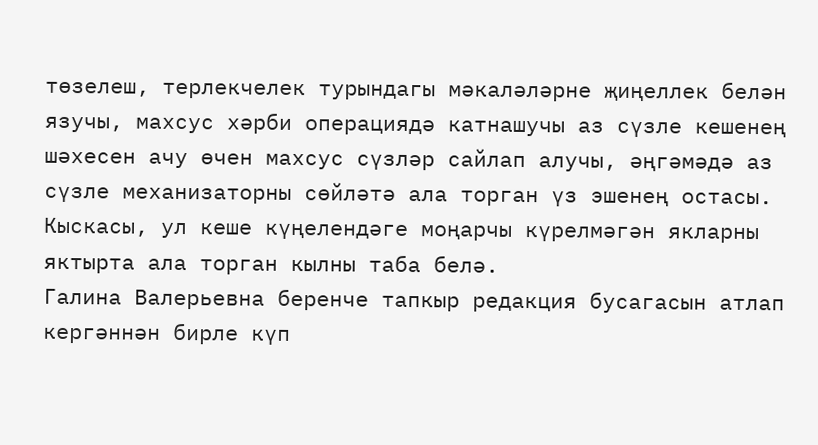төзелеш, терлекчелек турындагы мәкаләләрне җиңеллек белән язучы, махсус хәрби операциядә катнашучы аз сүзле кешенең шәхесен ачу өчен махсус сүзләр сайлап алучы, әңгәмәдә аз сүзле механизаторны сөйләтә ала торган үз эшенең остасы. Кыскасы, ул кеше күңелендәге моңарчы күрелмәгән якларны яктырта ала торган кылны таба белә.
Галина Валерьевна беренче тапкыр редакция бусагасын атлап кергәннән бирле күп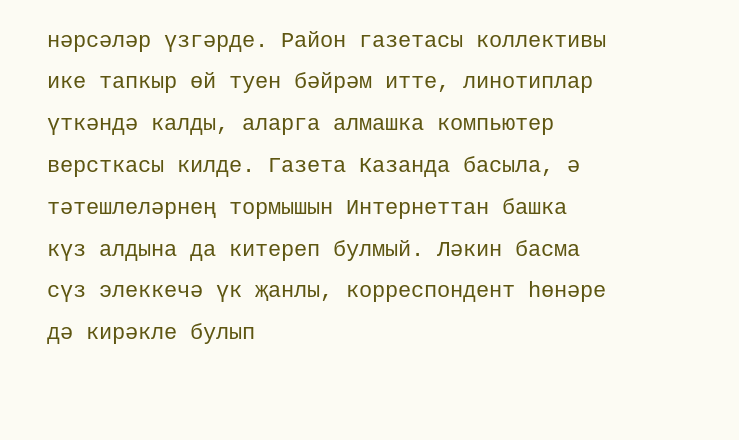нәрсәләр үзгәрде. Район газетасы коллективы ике тапкыр өй туен бәйрәм итте, линотиплар үткәндә калды, аларга алмашка компьютер версткасы килде. Газета Казанда басыла, ә тәтешлеләрнең тормышын Интернеттан башка күз алдына да китереп булмый. Ләкин басма сүз элеккечә үк җанлы, корреспондент һөнәре дә кирәкле булып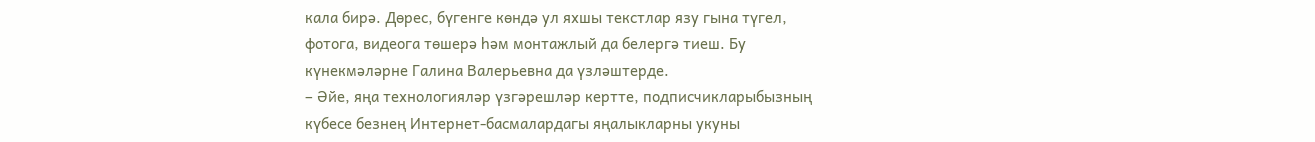кала бирә. Дөрес, бүгенге көндә ул яхшы текстлар язу гына түгел, фотога, видеога төшерә һәм монтажлый да белергә тиеш. Бу күнекмәләрне Галина Валерьевна да үзләштерде.
– Әйе, яңа технологияләр үзгәрешләр кертте, подписчикларыбызның күбесе безнең Интернет-басмалардагы яңалыкларны укуны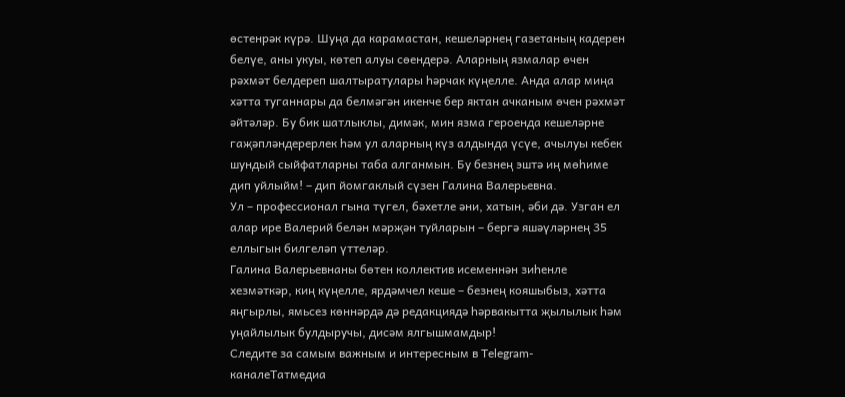өстенрәк күрә. Шуңа да карамастан, кешеләрнең газетаның кадерен белүе, аны укуы, көтеп алуы сөендерә. Аларның язмалар өчен рәхмәт белдереп шалтыратулары һәрчак күңелле. Анда алар миңа хәтта туганнары да белмәгән икенче бер яктан ачканым өчен рәхмәт әйтәләр. Бу бик шатлыклы, димәк, мин язма героенда кешеләрне гаҗәпләндерерлек һәм ул аларның күз алдында үсүе, ачылуы кебек шундый сыйфатларны таба алганмын. Бу безнең эштә иң мөһиме дип уйлыйм! – дип йомгаклый сүзен Галина Валерьевна.
Ул – профессионал гына түгел, бәхетле әни, хатын, әби дә. Узган ел алар ире Валерий белән мәрҗән туйларын – бергә яшәүләрнең 35 еллыгын билгеләп үттеләр.
Галина Валерьевнаны бөтен коллектив исеменнән зиһенле хезмәткәр, киң күңелле, ярдәмчел кеше – безнең кояшыбыз, хәтта яңгырлы, ямьсез көннәрдә дә редакциядә һәрвакытта җылылык һәм уңайлылык булдыручы, дисәм ялгышмамдыр!
Следите за самым важным и интересным в Telegram-каналеТатмедиа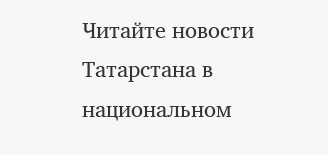Читайте новости Татарстана в национальном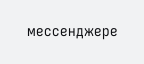мессенджере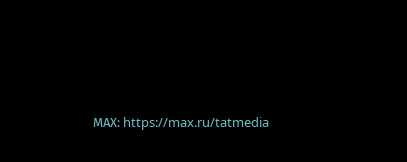MАХ: https://max.ru/tatmedia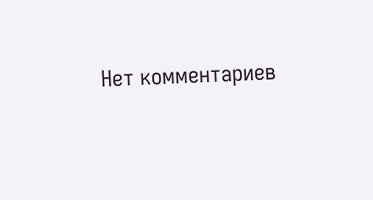Нет комментариев